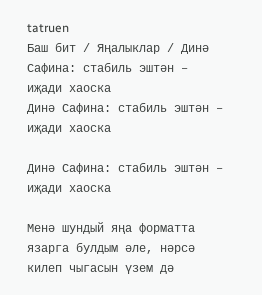tatruen
Баш бит / Яңалыклар / Динә Сафина: стабиль эштән – иҗади хаоска
Динә Сафина: стабиль эштән – иҗади хаоска

Динә Сафина: стабиль эштән – иҗади хаоска

Менә шундый яңа форматта язарга булдым әле, нәрсә килеп чыгасын үзем дә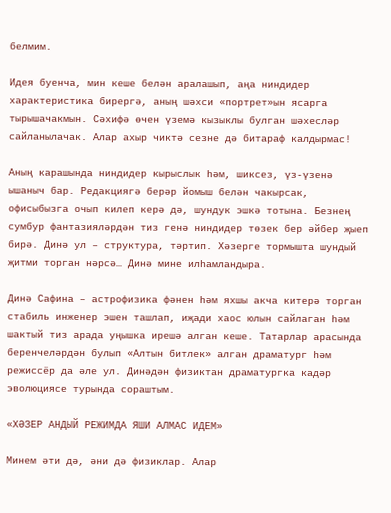белмим.

Идея буенча, мин кеше белән аралашып, аңа ниндидер характеристика бирергә, аның шәхси «портрет»ын ясарга тырышачакмын. Сәхифә өчен үземә кызыклы булган шәхесләр сайланылачак. Алар ахыр чиктә сезне дә битараф калдырмас!

Аның карашында ниндидер кырыслык һәм, шиксез, үз-үзенә ышаныч бар. Редакциягә берәр йомыш белән чакырсак, офисыбызга очып килеп керә дә, шундук эшкә тотына. Безнең сумбур фантазияләрдән тиз генә ниндидер төзек бер әйбер җыеп бирә. Динә ул – структура, тәртип. Хәзерге тормышта шундый җитми торган нәрсә… Динә мине илһамландыра.

Динә Сафина – астрофизика фәнен һәм яхшы акча китерә торган стабиль инженер эшен ташлап, иҗади хаос юлын сайлаган һәм шактый тиз арада уңышка ирешә алган кеше. Татарлар арасында беренчеләрдән булып «Алтын битлек» алган драматург һәм режиссёр да әле ул. Динәдән физиктан драматургка кадәр эволюциясе турында сораштым.

«ХӘЗЕР АНДЫЙ РЕЖИМДА ЯШИ АЛМАС ИДЕМ»

Минем әти дә, әни дә физиклар. Алар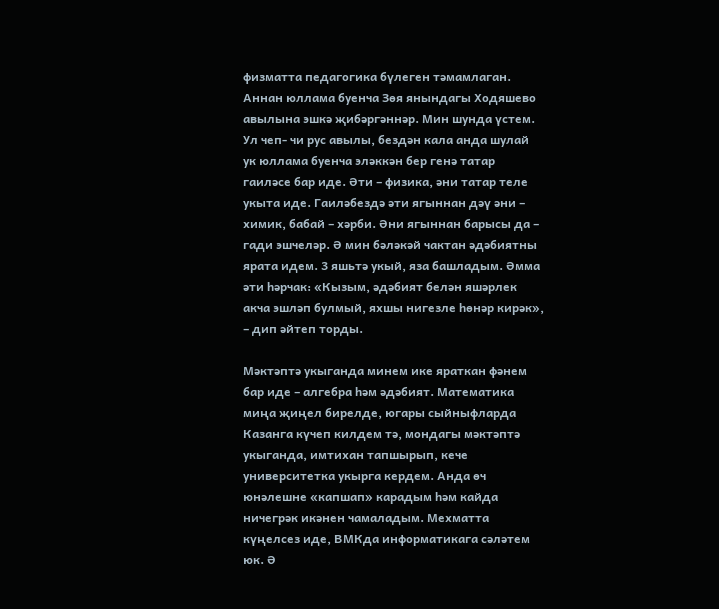физматта педагогика бүлеген тәмамлаган. Аннан юллама буенча Зөя янындагы Ходяшево авылына эшкә җибәргәннәр. Мин шунда үстем. Ул чеп- чи рус авылы, бездән кала анда шулай ук юллама буенча эләккән бер генә татар гаиләсе бар иде. Әти – физика, әни татар теле укыта иде. Гаиләбездә әти ягыннан дәү әни – химик, бабай – хәрби. Әни ягыннан барысы да – гади эшчеләр. Ә мин бәләкәй чактан әдәбиятны ярата идем. 3 яшьтә укый, яза башладым. Әмма әти һәрчак: «Кызым, әдәбият белән яшәрлек акча эшләп булмый, яхшы нигезле һөнәр кирәк», – дип әйтеп торды.

Мәктәптә укыганда минем ике яраткан фәнем бар иде – алгебра һәм әдәбият. Математика миңа җиңел бирелде, югары сыйныфларда Казанга күчеп килдем тә, мондагы мәктәптә укыганда, имтихан тапшырып, кече университетка укырга кердем. Анда өч юнәлешне «капшап» карадым һәм кайда ничегрәк икәнен чамаладым. Мехматта күңелсез иде, ВМКда информатикага сәләтем юк. Ә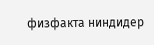физфакта ниндидер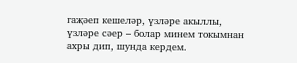гаҗәеп кешеләр, үзләре акыллы, үзләре сәер – болар минем токымнан ахры дип, шунда кердем.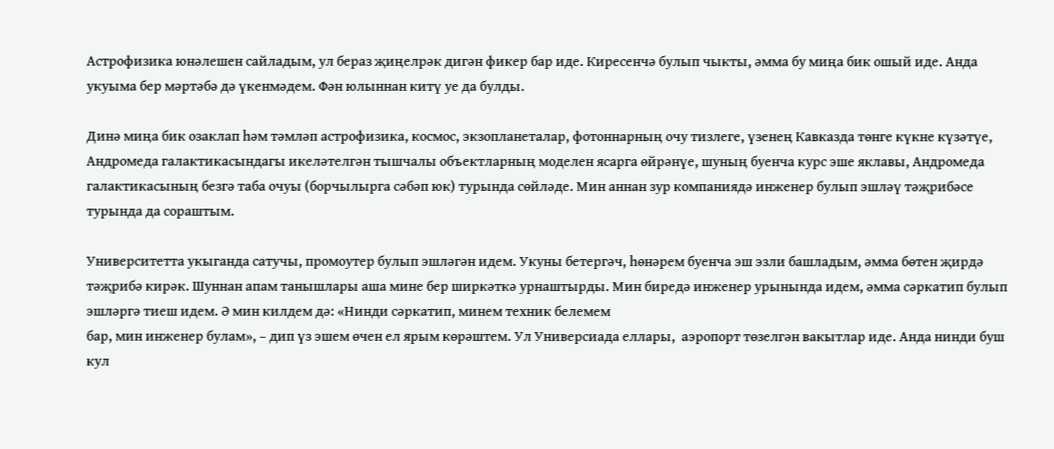Астрофизика юнәлешен сайладым, ул бераз җиңелрәк дигән фикер бар иде. Киресенчә булып чыкты, әмма бу миңа бик ошый иде. Анда укуыма бер мәртәбә дә үкенмәдем. Фән юлыннан китү уе да булды.

Динә миңа бик озаклап һәм тәмләп астрофизика, космос, экзопланеталар, фотоннарның очу тизлеге, үзенең Кавказда төнге күкне күзәтүе, Андромеда галактикасындагы икеләтелгән тышчалы объектларның моделен ясарга өйрәнүе, шуның буенча курс эше яклавы, Андромеда галактикасының безгә таба очуы (борчылырга сәбәп юк) турында сөйләде. Мин аннан зур компаниядә инженер булып эшләү тәҗрибәсе турында да сораштым.

Университетта укыганда сатучы, промоутер булып эшләгән идем. Укуны бетергәч, һөнәрем буенча эш эзли башладым, әмма бөтен җирдә тәҗрибә кирәк. Шуннан апам танышлары аша мине бер ширкәткә урнаштырды. Мин биредә инженер урынында идем, әмма сәркатип булып эшләргә тиеш идем. Ә мин килдем дә: «Нинди сәркатип, минем техник белемем
бар, мин инженер булам», – дип үз эшем өчен ел ярым көрәштем. Ул Универсиада еллары,  аэропорт төзелгән вакытлар иде. Анда нинди буш кул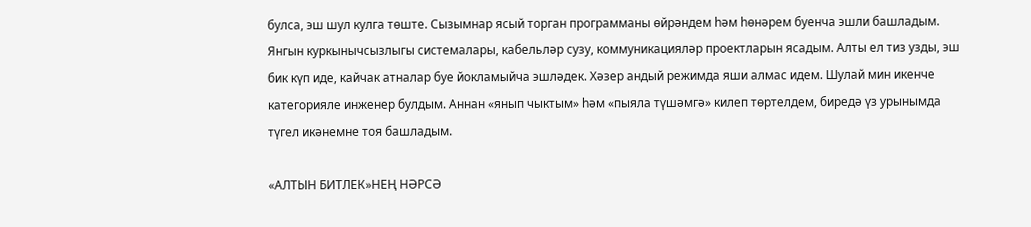булса, эш шул кулга төште. Сызымнар ясый торган программаны өйрәндем һәм һөнәрем буенча эшли башладым. Янгын куркынычсызлыгы системалары, кабельләр сузу, коммуникацияләр проектларын ясадым. Алты ел тиз узды, эш бик күп иде, кайчак атналар буе йокламыйча эшләдек. Хәзер андый режимда яши алмас идем. Шулай мин икенче категорияле инженер булдым. Аннан «янып чыктым» һәм «пыяла түшәмгә» килеп төртелдем, биредә үз урынымда түгел икәнемне тоя башладым.

«АЛТЫН БИТЛЕК»НЕҢ НӘРСӘ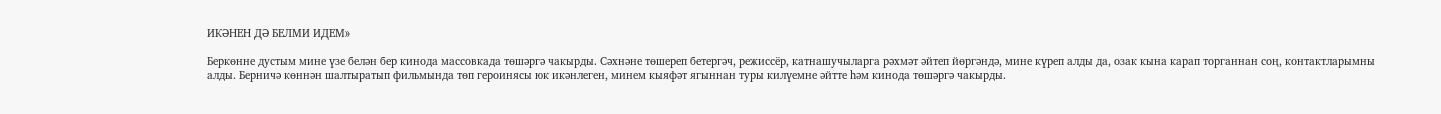ИКӘНЕН ДӘ БЕЛМИ ИДЕМ»

Беркөнне дустым мине үзе белән бер кинода массовкада төшәргә чакырды. Сәхнәне төшереп бетергәч, режиссёр, катнашучыларга рәхмәт әйтеп йөргәндә, мине күреп алды да, озак кына карап торганнан соң, контактларымны алды. Берничә көннән шалтыратып фильмында төп героинясы юк икәнлеген, минем кыяфәт ягыннан туры килүемне әйтте һәм кинода төшәргә чакырды.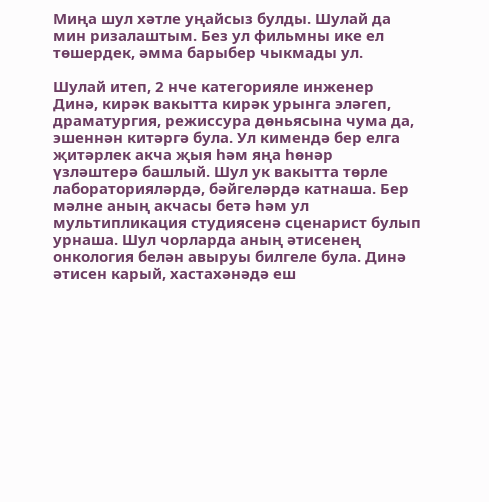Миңа шул хәтле уңайсыз булды. Шулай да мин ризалаштым. Без ул фильмны ике ел төшердек, әмма барыбер чыкмады ул.

Шулай итеп, 2 нче категорияле инженер Динә, кирәк вакытта кирәк урынга эләгеп, драматургия, режиссура дөньясына чума да, эшеннән китәргә була. Ул кимендә бер елга җитәрлек акча җыя һәм яңа һөнәр үзләштерә башлый. Шул ук вакытта төрле лабораторияләрдә, бәйгеләрдә катнаша. Бер мәлне аның акчасы бетә һәм ул мультипликация студиясенә сценарист булып урнаша. Шул чорларда аның әтисенең онкология белән авыруы билгеле була. Динә әтисен карый, хастахәнәдә еш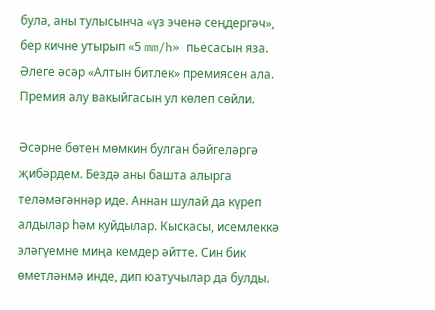була, аны тулысынча «үз эченә сеңдергәч», бер кичне утырып «5 mm/h» пьесасын яза. Әлеге әсәр «Алтын битлек» премиясен ала. Премия алу вакыйгасын ул көлеп сөйли.

Әсәрне бөтен мөмкин булган бәйгеләргә җибәрдем. Бездә аны башта алырга теләмәгәннәр иде. Аннан шулай да күреп алдылар һәм куйдылар. Кыскасы, исемлеккә эләгүемне миңа кемдер әйтте. Син бик өметләнмә инде, дип юатучылар да булды.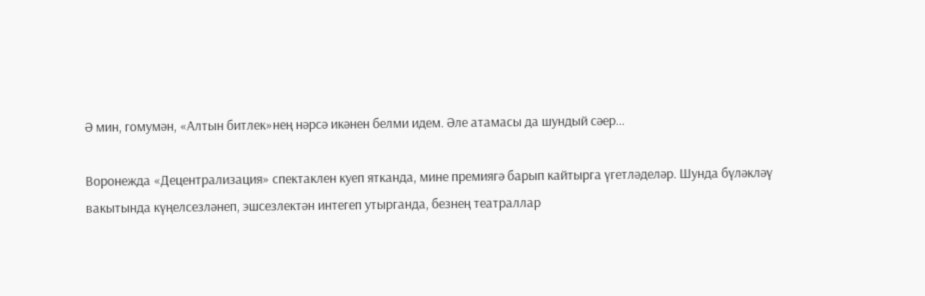Ә мин, гомумән, «Алтын битлек»нең нәрсә икәнен белми идем. Әле атамасы да шундый сәер…

Воронежда «Децентрализация» спектаклен куеп ятканда, мине премиягә барып кайтырга үгетләделәр. Шунда бүләкләү вакытында күңелсезләнеп, эшсезлектән интегеп утырганда, безнең театраллар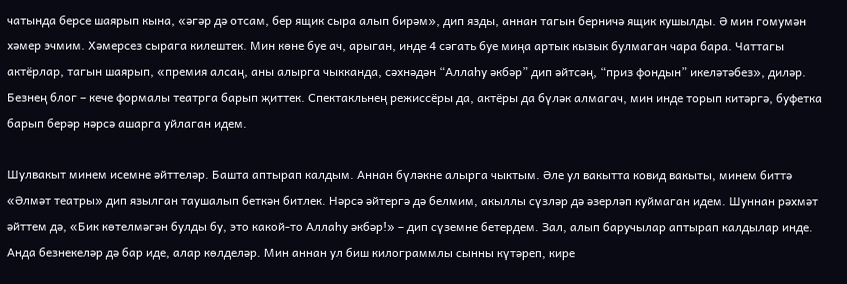чатында берсе шаярып кына, «әгәр дә отсам, бер ящик сыра алып бирәм», дип язды, аннан тагын берничә ящик кушылды. Ә мин гомумән хәмер эчмим. Хәмерсез сырага килештек. Мин көне буе ач, арыган, инде 4 сәгать буе миңа артык кызык булмаган чара бара. Чаттагы актёрлар, тагын шаярып, «премия алсаң, аны алырга чыкканда, сәхнәдән “Аллаһу әкбәр” дип әйтсәң, “приз фондын” икеләтәбез», диләр. Безнең блог – кече формалы театрга барып җиттек. Спектакльнең режиссёры да, актёры да бүләк алмагач, мин инде торып китәргә, буфетка барып берәр нәрсә ашарга уйлаган идем.

Шулвакыт минем исемне әйттеләр. Башта аптырап калдым. Аннан бүләкне алырга чыктым. Әле ул вакытта ковид вакыты, минем биттә «Әлмәт театры» дип язылган таушалып беткән битлек. Нәрсә әйтергә дә белмим, акыллы сүзләр дә әзерләп куймаган идем. Шуннан рәхмәт әйттем дә, «Бик көтелмәгән булды бу, это какой-то Аллаһу әкбәр!» – дип сүземне бетердем. Зал, алып баручылар аптырап калдылар инде. Анда безнекеләр дә бар иде, алар көлделәр. Мин аннан ул биш килограммлы сынны күтәреп, кире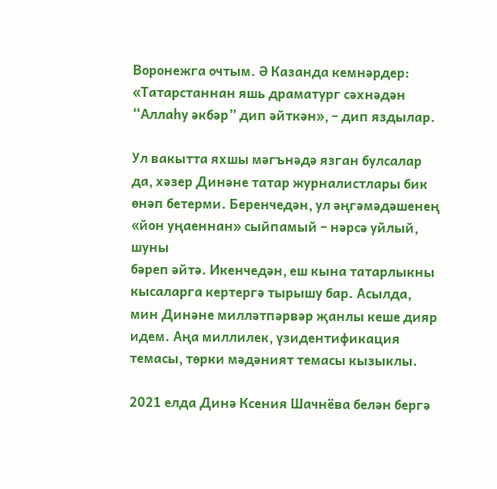Воронежга очтым. Ә Казанда кемнәрдер: «Татарстаннан яшь драматург сәхнәдән “Аллаһу әкбәр” дип әйткән», – дип яздылар.

Ул вакытта яхшы мәгънәдә язган булсалар да, хәзер Динәне татар журналистлары бик өнәп бетерми. Беренчедән, ул әңгәмәдәшенең «йон уңаеннан» сыйпамый – нәрсә уйлый, шуны
бәреп әйтә. Икенчедән, еш кына татарлыкны кысаларга кертергә тырышу бар. Асылда, мин Динәне милләтпәрвәр җанлы кеше дияр идем. Аңа миллилек, үзидентификация темасы, төрки мәдәният темасы кызыклы.

2021 елда Динә Ксения Шачнёва белән бергә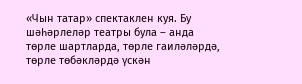«Чын татар» спектаклен куя. Бу шәһәрлеләр театры була – анда төрле шартларда, төрле гаиләләрдә, төрле төбәкләрдә үскән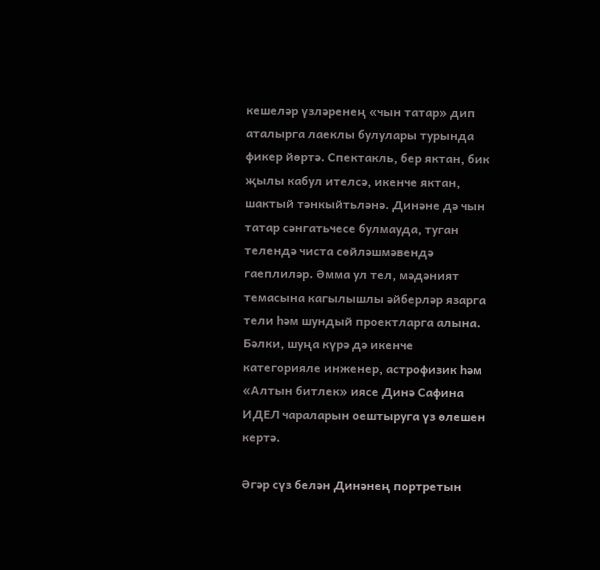кешеләр үзләренең «чын татар» дип аталырга лаеклы булулары турында фикер йөртә. Спектакль, бер яктан, бик җылы кабул ителсә, икенче яктан, шактый тәнкыйтьләнә. Динәне дә чын татар сәнгатьчесе булмауда, туган телендә чиста сөйләшмәвендә гаеплиләр. Әмма ул тел, мәдәният темасына кагылышлы әйберләр язарга тели һәм шундый проектларга алына. Бәлки, шуңа күрә дә икенче категорияле инженер, астрофизик һәм «Алтын битлек» иясе Динә Сафина ИДЕЛ чараларын оештыруга үз өлешен кертә.

Әгәр сүз белән Динәнең портретын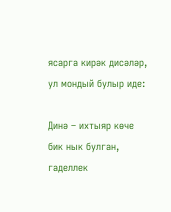ясарга кирәк дисәләр, ул мондый булыр иде:

Динә – ихтыяр көче бик нык булган, гаделлек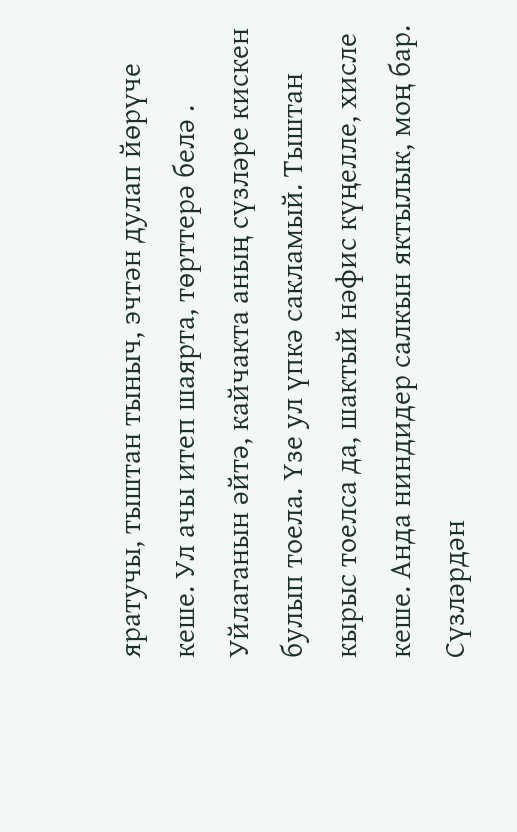яратучы, тыштан тыныч, эчтән дулап йөрүче кеше. Ул ачы итеп шаярта, төрттерә белә . Уйлаганын әйтә, кайчакта аның сүзләре кискен
булып тоела. Үзе ул үпкә сакламый. Тыштан кырыс тоелса да, шактый нәфис күңелле, хисле кеше. Анда ниндидер салкын яктылык, моң бар. Сүзләрдән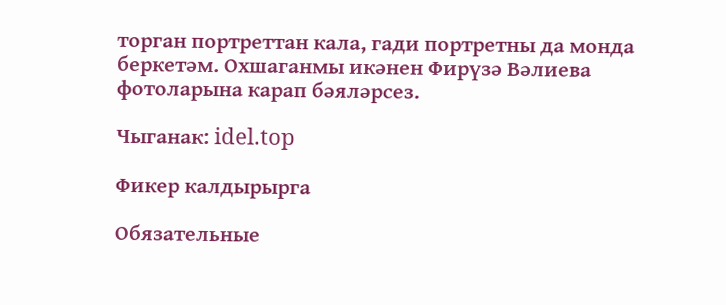торган портреттан кала, гади портретны да монда беркетәм. Охшаганмы икәнен Фирүзә Вәлиева фотоларына карап бәяләрсез.

Чыганак: idel.top

Фикер калдырырга

Обязательные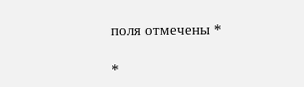поля отмечены *

*